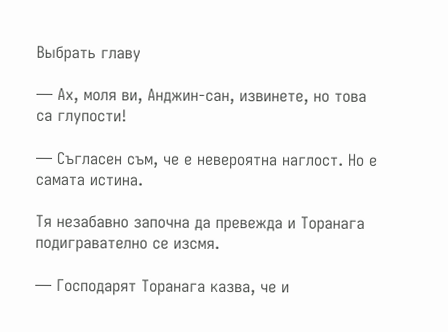Выбрать главу

— Ах, моля ви, Анджин-сан, извинете, но това са глупости!

— Съгласен съм, че е невероятна наглост. Но е самата истина.

Тя незабавно започна да превежда и Торанага подигравателно се изсмя.

— Господарят Торанага казва, че и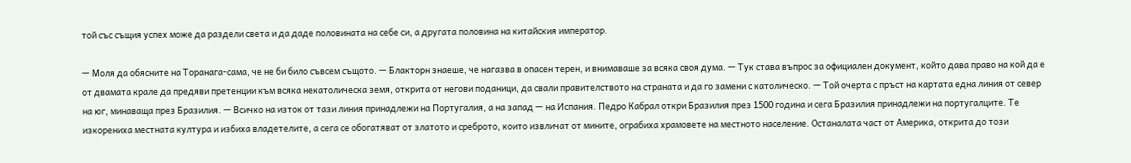той със същия успех може да раздели света и да даде половината на себе си, а другата половина на китайския император.

— Моля да обясните на Торанага-сама, че не би било съвсем същото. — Блакторн знаеше, че нагазва в опасен терен, и внимаваше за всяка своя дума. — Тук става въпрос за официален документ, който дава право на кой да е от двамата крале да предяви претенции към всяка некатолическа земя, открита от негови поданици, да свали правителството на страната и да го замени с католическо. — Той очерта с пръст на картата една линия от север на юг, минаваща през Бразилия. — Всичко на изток от тази линия принадлежи на Португалия, а на запад — на Испания. Педро Кабрал откри Бразилия през 1500 година и сега Бразилия принадлежи на португалците. Те изкорениха местната култура и избиха владетелите, а сега се обогатяват от златото и среброто, които извличат от мините, ограбиха храмовете на местното население. Останалата част от Америка, открита до този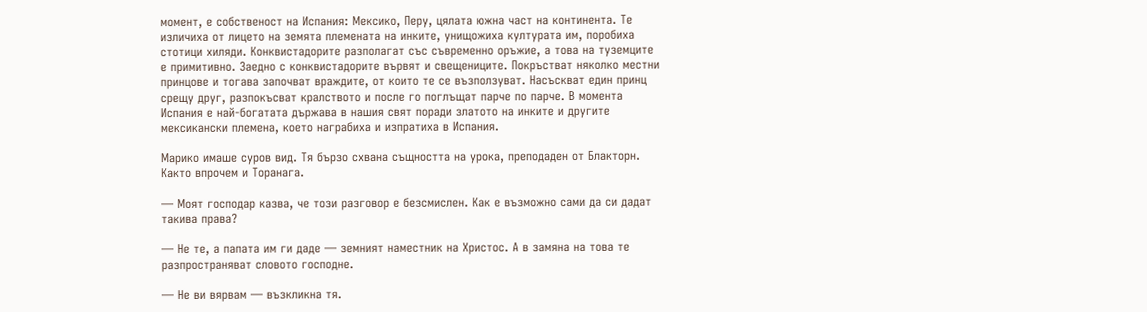момент, е собственост на Испания: Мексико, Перу, цялата южна част на континента. Те изличиха от лицето на земята племената на инките, унищожиха културата им, поробиха стотици хиляди. Конквистадорите разполагат със съвременно оръжие, а това на туземците е примитивно. Заедно с конквистадорите вървят и свещениците. Покръстват няколко местни принцове и тогава започват враждите, от които те се възползуват. Насъскват един принц срещу друг, разпокъсват кралството и после го поглъщат парче по парче. В момента Испания е най-богатата държава в нашия свят поради златото на инките и другите мексикански племена, което награбиха и изпратиха в Испания.

Марико имаше суров вид. Тя бързо схвана същността на урока, преподаден от Блакторн. Както впрочем и Торанага.

— Моят господар казва, че този разговор е безсмислен. Как е възможно сами да си дадат такива права?

— Не те, а папата им ги даде — земният наместник на Христос. А в замяна на това те разпространяват словото господне.

— Не ви вярвам — възкликна тя.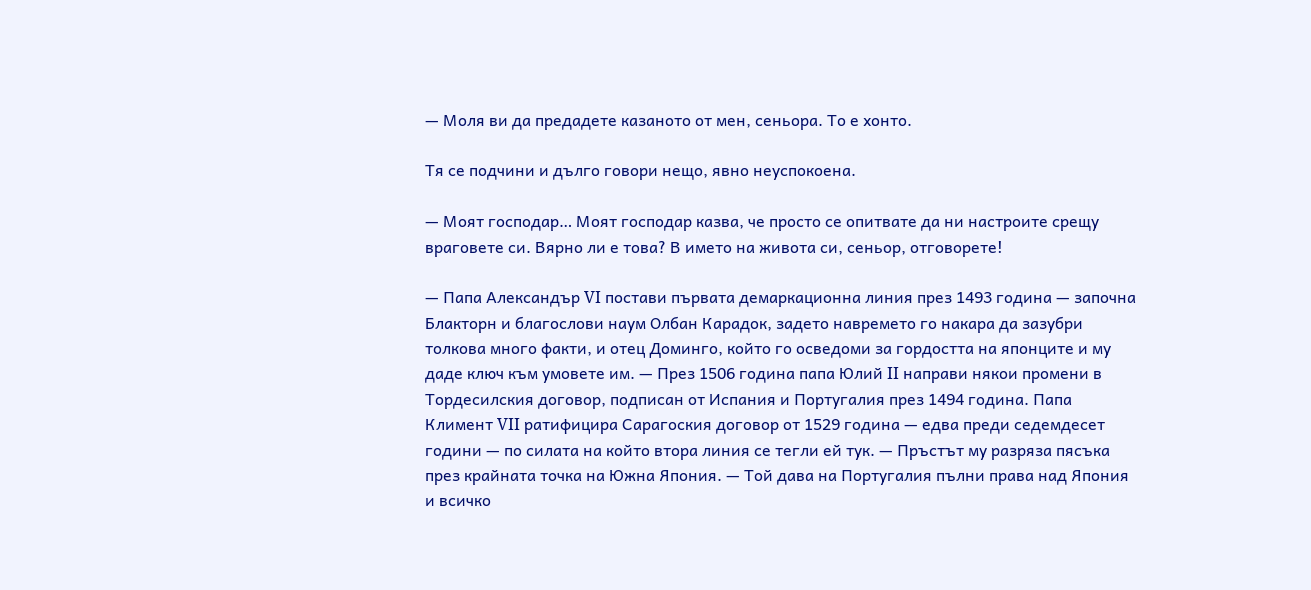— Моля ви да предадете казаното от мен, сеньора. То е хонто.

Тя се подчини и дълго говори нещо, явно неуспокоена.

— Моят господар… Моят господар казва, че просто се опитвате да ни настроите срещу враговете си. Вярно ли е това? В името на живота си, сеньор, отговорете!

— Папа Александър VI постави първата демаркационна линия през 1493 година — започна Блакторн и благослови наум Олбан Карадок, задето навремето го накара да зазубри толкова много факти, и отец Доминго, който го осведоми за гордостта на японците и му даде ключ към умовете им. — През 1506 година папа Юлий II направи някои промени в Тордесилския договор, подписан от Испания и Португалия през 1494 година. Папа Климент VII ратифицира Сарагоския договор от 1529 година — едва преди седемдесет години — по силата на който втора линия се тегли ей тук. — Пръстът му разряза пясъка през крайната точка на Южна Япония. — Той дава на Португалия пълни права над Япония и всичко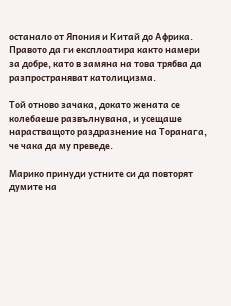останало от Япония и Китай до Африка. Правото да ги експлоатира както намери за добре, като в замяна на това трябва да разпространяват католицизма.

Той отново зачака, докато жената се колебаеше развълнувана, и усещаше нарастващото раздразнение на Торанага, че чака да му преведе.

Марико принуди устните си да повторят думите на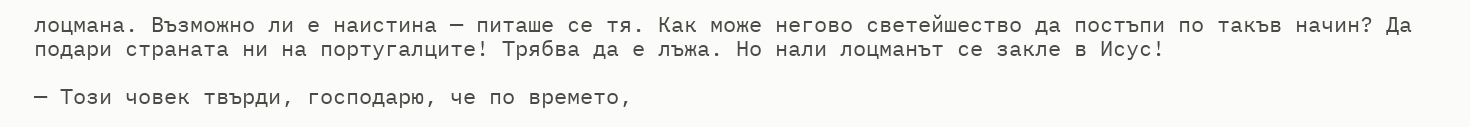лоцмана. Възможно ли е наистина — питаше се тя. Как може негово светейшество да постъпи по такъв начин? Да подари страната ни на португалците! Трябва да е лъжа. Но нали лоцманът се закле в Исус!

— Този човек твърди, господарю, че по времето,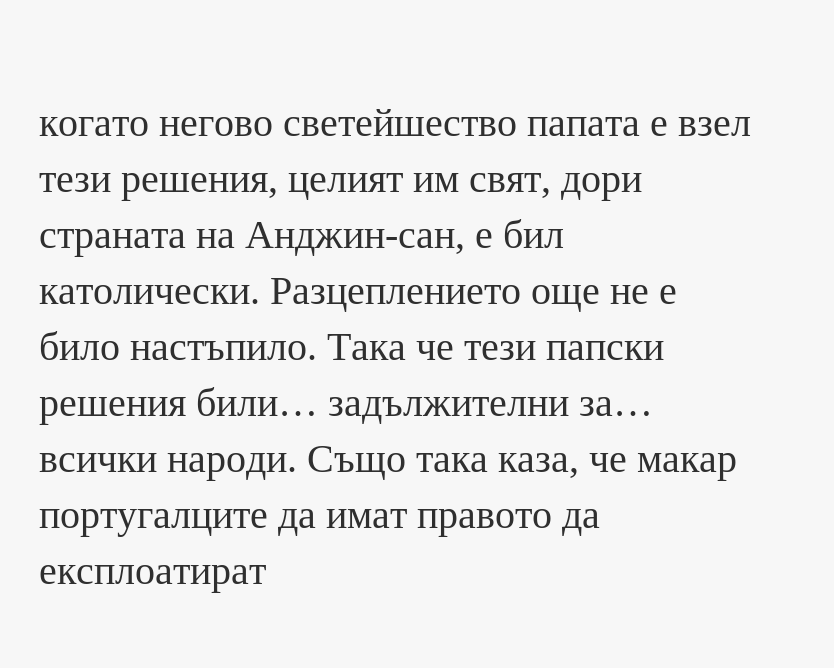когато негово светейшество папата е взел тези решения, целият им свят, дори страната на Анджин-сан, е бил католически. Разцеплението още не е било настъпило. Така че тези папски решения били… задължителни за… всички народи. Също така каза, че макар португалците да имат правото да експлоатират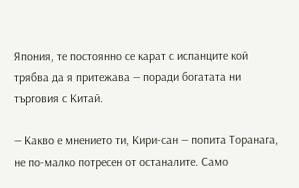Япония, те постоянно се карат с испанците кой трябва да я притежава — поради богатата ни търговия с Китай.

— Какво е мнението ти, Кири-сан — попита Торанага, не по-малко потресен от останалите. Само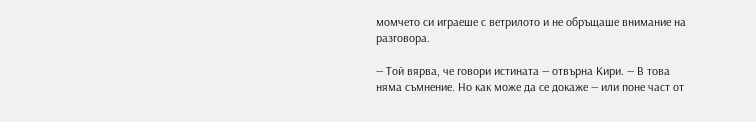момчето си играеше с ветрилото и не обръщаше внимание на разговора.

— Той вярва, че говори истината — отвърна Кири. — В това няма съмнение. Но как може да се докаже — или поне част от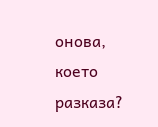онова, което разказа?